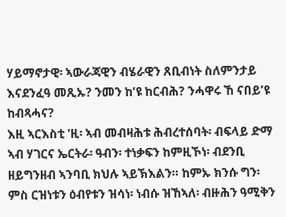ሃይማኖታዊ፡ ኣውራጃዊን ብሄራዊን ጸቢብነት ስለምንታይ እናደንፈዓ መጺኡ? ንመን ከ’ዩ ከርብሕ? ንሓዋሩ ኸ ናበይ’ዩ ከብጻሓና?
እዚ ኣርእስቲ 'ዚ፡ ኣብ መብዛሕቱ ሕብረተሰባት፡ ብፍላይ ድማ ኣብ ሃገርና ኤርትራ፡ ዓብን፡ ተነቃፍን ከምዚኾነ፡ ብደንቢ ዘይግንዘብ ኣንባቢ ክህሉ ኣይኽእልን። ከምኡ ክንሱ ግን፡ ምስ ርዝነቱን ዕብየቱን ዝሳነ፡ ነብሱ ዝኸኣለ፡ ብዙሕን ዓሚቅን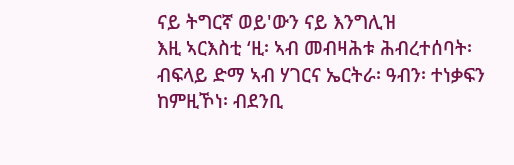ናይ ትግርኛ ወይ'ውን ናይ እንግሊዝ
እዚ ኣርእስቲ ‘ዚ፡ ኣብ መብዛሕቱ ሕብረተሰባት፡ ብፍላይ ድማ ኣብ ሃገርና ኤርትራ፡ ዓብን፡ ተነቃፍን ከምዚኾነ፡ ብደንቢ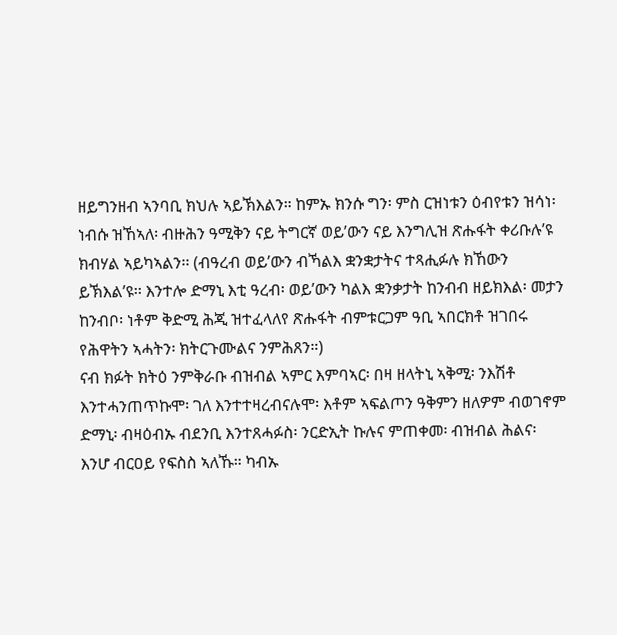ዘይግንዘብ ኣንባቢ ክህሉ ኣይኽእልን። ከምኡ ክንሱ ግን፡ ምስ ርዝነቱን ዕብየቱን ዝሳነ፡ ነብሱ ዝኸኣለ፡ ብዙሕን ዓሚቅን ናይ ትግርኛ ወይ’ውን ናይ እንግሊዝ ጽሑፋት ቀሪቡሉ’ዩ ክብሃል ኣይካኣልን፡፡ (ብዓረብ ወይ’ውን ብኻልእ ቋንቋታትና ተጻሒፉሉ ክኸውን ይኽእል’ዩ፡፡ እንተሎ ድማኒ እቲ ዓረብ፡ ወይ’ውን ካልእ ቋንቃታት ከንብብ ዘይክእል፡ መታን ከንብቦ፡ ነቶም ቅድሚ ሕጂ ዝተፈላለየ ጽሑፋት ብምቱርጋም ዓቢ ኣበርክቶ ዝገበሩ የሕዋትን ኣሓትን፡ ክትርጉሙልና ንምሕጸን።)
ናብ ክፉት ክትዕ ንምቅራቡ ብዝብል ኣምር እምባኣር፡ በዛ ዘላትኒ ኣቅሚ፡ ንእሽቶ እንተሓንጠጥኩሞ፡ ገለ እንተተዛረብናሉሞ፡ እቶም ኣፍልጦን ዓቅምን ዘለዎም ብወገኖም ድማኒ፡ ብዛዕብኡ ብደንቢ እንተጸሓፉስ፡ ንርድኢት ኩሉና ምጠቀመ፡ ብዝብል ሕልና፡ እንሆ ብርዐይ የፍስስ ኣለኹ። ካብኡ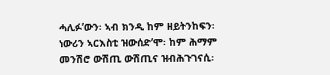ሓሊፉ’ውን፡ ኣብ ክንዲ ከም ዘይትንከፍን፡ ነውሪን ኣርእስቲ ዝውሰድ’ሞ፡ ከም ሕማም መንሽሮ ውሽጢ ውሽጢና ዝብሕጉገናሲ፡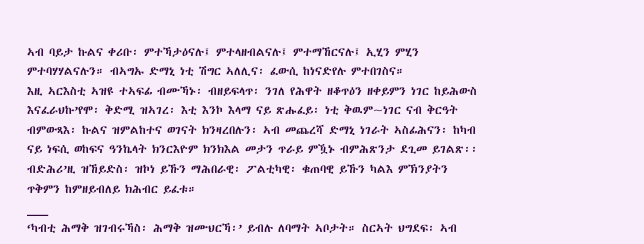ኣብ ባይታ ኩልና ቀሪቡ፡ ምተኻታዕናሉ፤ ምተላዘብልናሉ፤ ምተማኸርናሉ፤ ኢሂን ምሂን ምተባሃሃልናሉን። ብኣግኡ ድማኒ ነቲ ሽግር ኣለሊና፡ ፈውሲ ከነናድየሉ ምተበገስና።
እዚ ኣርእስቲ ኣዝዩ ተኣፍፊ ብሙኻኑ፡ ብዘይፍላጥ፡ ንገለ የሕዋት ዘቆጥዕን ዘቀይምን ነገር ከይሕውስ እናፈራህኩ’የሞ፡ ቅድሚ ዝኣገረ፡ እቲ እንኮ እላማ ናይ ጽሑፈይ፡ ነቲ ቅዉም~ነገር ናብ ቅርዓት ብምውጻእ፡ ኩልና ዝምልከተና ወገናት ክንዛረበሉን፡ ኣብ መጨረሻ ድማኒ ነገራት ኣስፊሕናን፡ ከካብ ናይ ነፍሲ ወከፍና ዓንኬላት ክንርእዮም ክንክእል መታን ጥራይ ምዃኑ ብምሕጽንታ ደጊመ ይገልጽ፡፡ ብድሕሪ’ዚ ዝኸይድስ፡ ዝኮነ ይኹን ማሕበራዊ፡ ፖልቲካዊ፡ ቁጠባዊ ይኹን ካልእ ምኽንያትን ጥቅምን ከምዘይብለይ ክሕብር ይፈቱ።
___
‘ካብቲ ሕማቅ ዝገብሩኻስ፡ ሕማቅ ዝሙህርኻ፡’ ይብሉ ለባማት ኣቦታት። ስርኣት ህግደፍ፡ ኣብ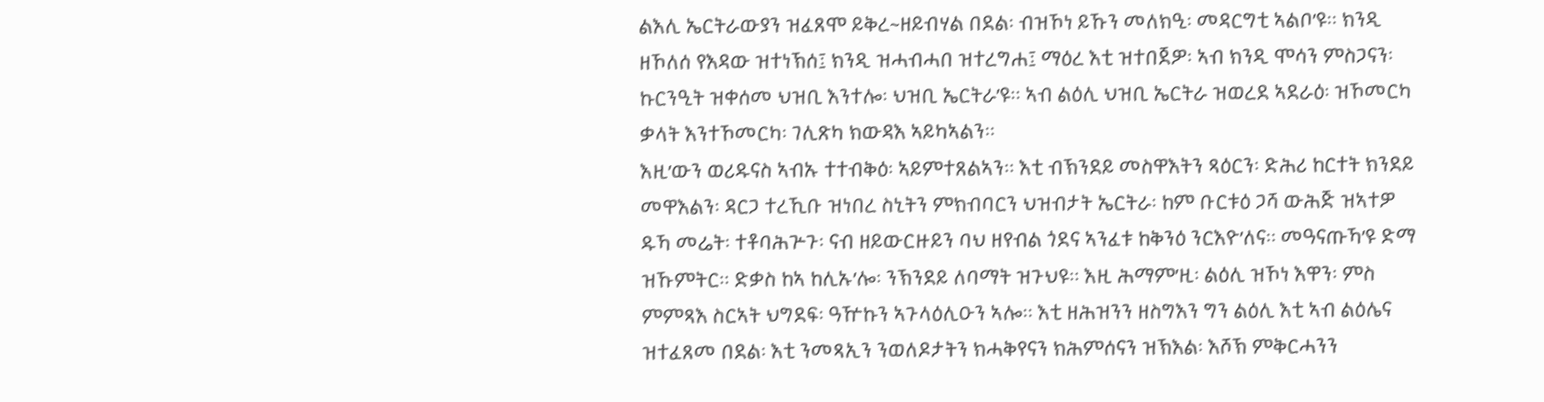ልእሊ ኤርትራውያን ዝፈጸሞ ይቅረ~ዘይብሃል በደል፡ ብዝኾነ ይኹን መለክዒ፡ መዳርግቲ ኣልቦ’ዩ። ክንዲ ዘኾለሰ የእዳው ዝተነኽሰ፤ ክንዲ ዝሓብሓበ ዝተረግሐ፤ ማዕረ እቲ ዝተበጀዎ፡ ኣብ ክንዲ ሞሳን ምስጋናን፡ ኩርንዒት ዝቀሰመ ህዝቢ እንተሎ፡ ህዝቢ ኤርትራ’ዩ። ኣብ ልዕሊ ህዝቢ ኤርትራ ዝወረደ ኣደራዕ፡ ዝኾመርካ ቃላት እንተኾመርካ፡ ገሊጽካ ክውዳእ ኣይካኣልን።
እዚ’ውን ወሪዱናስ ኣብኡ ተተብቅዕ፡ ኣይምተጸልኣን። እቲ ብኽንደይ መስዋእትን ጻዕርን፡ ድሕሪ ከርተት ክንደይ መዋእልን፡ ዳርጋ ተረኺቡ ዝነበረ ስኒትን ምክብባርን ህዝብታት ኤርትራ፡ ከም ቡርቱዕ ጋሻ ውሕጅ ዝኣተዎ ዱኻ መሬት፡ ተቶባሕጕጉ፡ ናብ ዘይውርዙይን ባህ ዘየብል ጎደና ኣንፈቱ ከቅንዕ ንርእዮ’ለና። መዓናጡኻ’ዩ ድማ ዝኹምትር። ድቃስ ከኣ ከሊኡ’ሎ፡ ንኽንደይ ለባማት ዝጉህዩ። እዚ ሕማም’ዚ፡ ልዕሊ ዝኾነ እዋን፡ ምስ ምምጻእ ስርኣት ህግደፍ፡ ዓዅኩን ኣጉላዕሊዑን ኣሎ። እቲ ዘሕዝንን ዘስግእን ግን ልዕሊ እቲ ኣብ ልዕሌና ዝተፈጸመ በደል፡ እቲ ንመጻኢን ንወለዶታትን ክሓቅየናን ክሕምሰናን ዝኽእል፡ እሾኽ ምቅርሓንን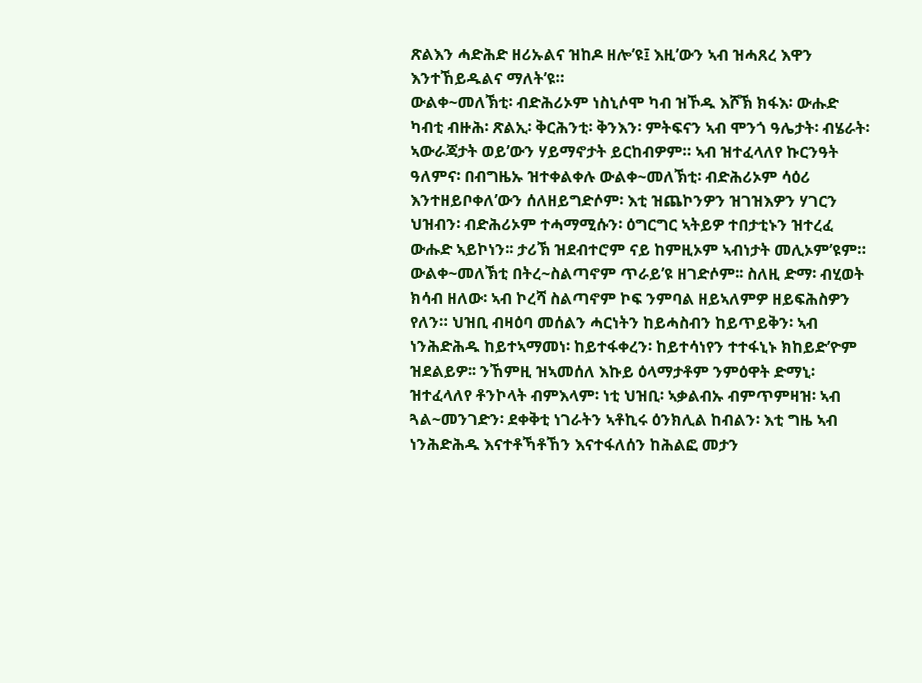ጽልእን ሓድሕድ ዘሪኡልና ዝከዶ ዘሎ’ዩ፤ እዚ’ውን ኣብ ዝሓጸረ እዋን እንተኸይዱልና ማለት’ዩ።
ውልቀ~መለኽቲ፡ ብድሕሪኦም ነስኒሶሞ ካብ ዝኾዱ እሾኽ ክፋእ፡ ውሑድ ካብቲ ብዙሕ፡ ጽልኢ፡ ቅርሕንቲ፡ ቅንእን፡ ምትፍናን ኣብ ሞንጎ ዓሌታት፡ ብሄራት፡ ኣውራጃታት ወይ’ውን ሃይማኖታት ይርከብዎም። ኣብ ዝተፈላለየ ኩርንዓት ዓለምና፡ በብግዜኡ ዝተቀልቀሉ ውልቀ~መለኽቲ፡ ብድሕሪኦም ሳዕሪ እንተዘይቦቀለ’ውን ሰለዘይግድሶም፡ እቲ ዝጨኮንዎን ዝገዝእዎን ሃገርን ህዝብን፡ ብድሕሪኦም ተሓማሚሱን፡ ዕግርግር ኣትይዎ ተበታቲኑን ዝተረፈ ውሑድ ኣይኮነን፡፡ ታሪኽ ዝደብተሮም ናይ ከምዚኦም ኣብነታት መሊኦም’ዩም።
ውልቀ~መለኽቲ በትረ~ስልጣኖም ጥራይ’ዩ ዘገድሶም፡፡ ስለዚ ድማ፡ ብሂወት ክሳብ ዘለው፡ ኣብ ኮረሻ ስልጣኖም ኮፍ ንምባል ዘይኣለምዎ ዘይፍሕስዎን የለን። ህዝቢ ብዛዕባ መሰልን ሓርነትን ከይሓስብን ከይጥይቅን፡ ኣብ ነንሕድሕዱ ከይተኣማመነ፡ ከይተፋቀረን፡ ከይተሳነየን ተተፋኒኑ ክከይድ’ዮም ዝደልይዎ፡፡ ንኸምዚ ዝኣመሰለ እኩይ ዕላማታቶም ንምዕዋት ድማኒ፡ ዝተፈላለየ ቶንኮላት ብምእላም፡ ነቲ ህዝቢ፡ ኣቃልብኡ ብምጥምዛዝ፡ ኣብ ጓል~መንገድን፡ ደቀቅቲ ነገራትን ኣቶኪሩ ዕንክሊል ከብልን፡ እቲ ግዜ ኣብ ነንሕድሕዱ እናተቶኻቶኸን እናተፋለሰን ከሕልፎ መታን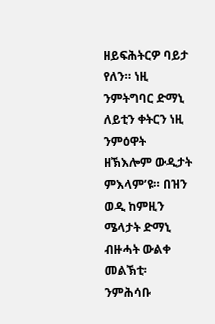ዘይፍሕትርዎ ባይታ የለን። ነዚ ንምትግባር ድማኒ ለይቲን ቀትርን ነዚ ንምዕዋት ዘኽእሎም ውዲታት ምእላም’ዩ። በዝን ወዲ ከምዚን ሜላታት ድማኒ ብዙሓት ውልቀ መልኽቲ፡ ንምሕሳቡ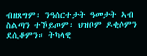ብዘጸግም፡ ንዓሰርተታት ዓመታት ኣብ ስልጣን ተኾይጦም፡ ህዝቦም ዶቂሶምን ደሲቆምን። ትካላዊ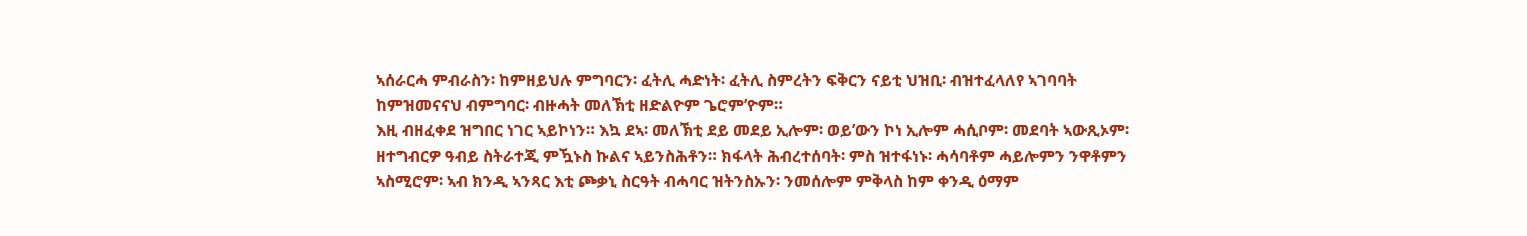ኣሰራርሓ ምብራስን፡ ከምዘይህሉ ምግባርን፡ ፈትሊ ሓድነት፡ ፈትሊ ስምረትን ፍቅርን ናይቲ ህዝቢ፡ ብዝተፈላለየ ኣገባባት ከምዝመናናህ ብምግባር፡ ብዙሓት መለኽቲ ዘድልዮም ጌሮም’ዮም።
እዚ ብዘፈቀደ ዝግበር ነገር ኣይኮነን። እኳ ደኣ፡ መለኽቲ ደይ መደይ ኢሎም፡ ወይ’ውን ኮነ ኢሎም ሓሲቦም፡ መደባት ኣውጺኦም፡ ዘተግብርዎ ዓብይ ስትራተጂ ምዃኑስ ኩልና ኣይንስሕቶን። ክፋላት ሕብረተሰባት፡ ምስ ዝተፋነኑ፡ ሓሳባቶም ሓይሎምን ንዋቶምን ኣስሚሮም፡ ኣብ ክንዲ ኣንጻር እቲ ጮቃኒ ስርዓት ብሓባር ዝትንስኡን፡ ንመሰሎም ምቅላስ ከም ቀንዲ ዕማም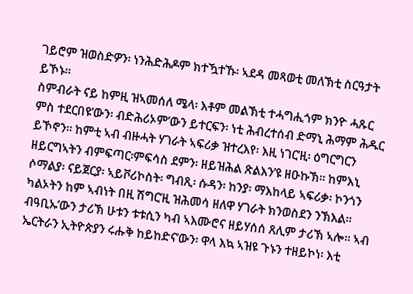ገይሮም ዝወስድዎን፡ ነንሕድሕዶም ክተዃተኹ፡ ኣደዳ መጻወቲ መለኽቲ ስርዓታት ይኾኑ።
ስምብራት ናይ ከምዚ ዝኣመሰለ ሜላ፡ እቶም መልኽቲ ተሓግሒጎም ክንዮ ሓጹር ምስ ተደርበዩ’ውን፡ ብድሕሪኦም’ውን ይተርፍን፡ ነቲ ሕብረተሰብ ድማኒ ሕማም ሕዱር ይኾኖን። ከምቲ ኣብ ብዙሓት ሃገራት ኣፍሪቃ ዝተረእየ፡ እዚ ነገር’ዚ፡ ዕግርግርን ዘይርግኣትን ብምፍጣር፡ምፍሳስ ደምን፡ ዘይዝሕል ጽልእን’ዩ ዘዑኩኽ። ከምእኒ ሶማልያ፡ ናይጀርያ፡ ኣይቮሪኮስት፡ ግብጺ፡ ሱዳን፡ ከንያ፡ ማእከላይ ኣፍሪቃ፡ ኮንጎን ካልኦትን ከም ኣብነት በዚ ሽግር’ዚ ዝሕመሳ ዘለዋ ሃገራት ክንወስደን ንኽእል። ብዓቢኡ’ውን ታሪኽ ሁቱን ቱቱሲን ካብ ኣእሙሮና ዘይሃሰሰ ጸሊም ታሪኽ ኣሎ። ኣብ ኤርትራን ኢትዮጵያን ሩሑቅ ከይከድና’ውን፡ ዋላ እኳ ኣዝዩ ጉኑን ተዘይኮነ፡ እቲ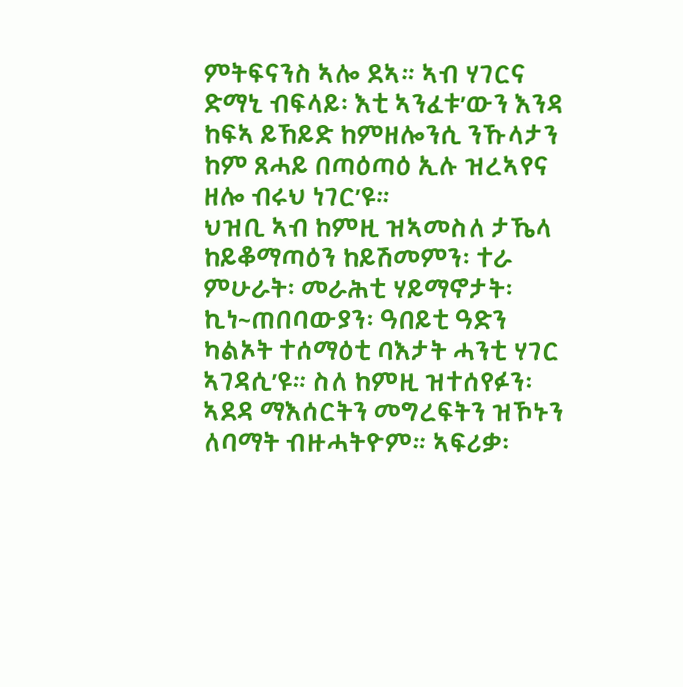ምትፍናንስ ኣሎ ደኣ። ኣብ ሃገርና ድማኒ ብፍላይ፡ እቲ ኣንፈቱ’ውን እንዳ ከፍኣ ይኸይድ ከምዘሎንሲ ንኹላታን ከም ጸሓይ በጣዕጣዕ ኢሉ ዝረኣየና ዘሎ ብሩህ ነገር’ዩ።
ህዝቢ ኣብ ከምዚ ዝኣመስለ ታኼላ ከይቆማጣዕን ከይሽመምን፡ ተራ ምሁራት፡ መራሕቲ ሃይማኖታት፡ ኪነ~ጠበባውያን፡ ዓበይቲ ዓድን ካልኦት ተሰማዕቲ ባእታት ሓንቲ ሃገር ኣገዳሲ’ዩ። ስለ ከምዚ ዝተሰየፉን፡ ኣደዳ ማእሰርትን መግረፍትን ዝኾኑን ለባማት ብዙሓትዮም። ኣፍሪቃ፡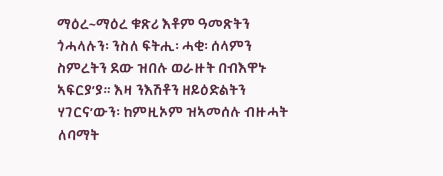ማዕረ~ማዕረ ቁጽሪ እቶም ዓመጽትን ጎሓላሉን፡ ንስለ ፍትሒ፡ ሓቂ፡ ሰላምን ስምረትን ደው ዝበሉ ወራዙት በብእዋኑ ኣፍርያ’ያ። እዛ ንእሽቶን ዘይዕድልትን ሃገርና’ውን፡ ከምዚኦም ዝኣመሰሉ ብዙሓት ለባማት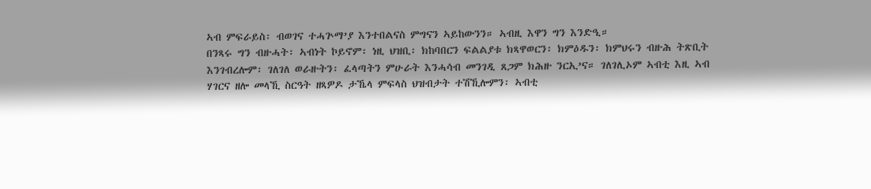ኣብ ምፍራይስ፡ ብወገና ተሓጕማ’ያ እንተበልናስ ምግናን ኣይከውንን። ኣብዚ እዋን ግን እንድዒ።
በንጻሩ ግን ብዙሓት፡ ኣብነት ኮይኖም፡ ነዚ ህዝቢ፡ ክከባበርን ፍልልያቱ ክጻዋወርን፡ ክምዕዱን፡ ክምህሩን ብዙሕ ትጽቢት እንገብረሎም፡ ገለገለ ወራዙትን፡ ፈላጣትን ምሁራት እንሓሳብ መንገዲ ጸጋም ክሕዙ ንርኢ’ና። ገለገሊኦም ኣብቲ እዚ ኣብ ሃገርና ዘሎ መላኺ ስርዓት ዘጻዎዶ ታኼላ ምፍላስ ህዝብታት ተሽኺሎምን፡ ኣብቲ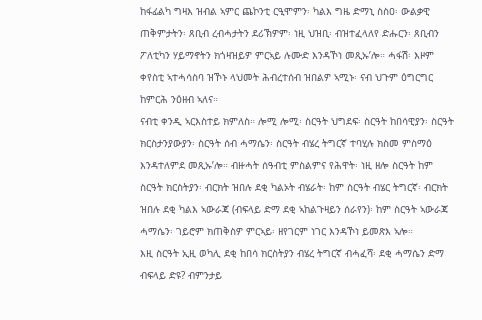ከፋፊልካ ግዛእ ዝብል ኣምር ጨኮንቲ ርዒሞምን፡ ካልእ ግዜ ድማኒ ስስዐ፡ ውልቃዊ ጠቅምታትን፡ ጸቢብ ረብሓታትን ደሪኽዎም፡ ነዚ ህዝቢ፡ ብዝተፈላለየ ድሑርን፡ ጸቢብን ፖለቲካን ሃይማኖትን ክጎዛዝይዎ ምርኣይ ሉሙድ እንዳኾነ መጺኡ’ሎ። ሓፋሽ፡ እዞም ቀየስቲ ኣተሓሳስባ ዝኾኑ ላህመት ሕብረተሰብ ዝበልዎ ኣሚኑ፡ ናብ ህጉም ዕግርግር ከምርሕ ንዕዘብ ኣለና።
ናብቲ ቀንዲ ኣርእስተይ ክምለስ። ሎሚ ሎሚ፡ ስርዓት ህግደፍ፡ ስርዓት ከበሳዊያን፡ ስርዓት ክርስታንያውያን፡ ስርዓት ሰብ ሓማሴን፡ ስርዓት ብሄረ ትግርኛ ተባሂሉ ክስመ ምስማዕ እንዳተለምደ መጺኡ’ሎ። ብዙሓት ሰዓብቲ ምስልምና የሕዋት፡ ነዚ ዘሎ ስርዓት ከም ስርዓት ክርስትያን፡ ብርክት ዝበሉ ደቂ ካልኦት ብሄራት፡ ከም ስርዓት ብሄር ትግርኛ፡ ብርክት ዝበሉ ደቂ ካልእ ኣውራጃ (ብፍላይ ድማ ደቂ ኣከልጉዛይን ሰራየን)፡ ከም ስርዓት ኣውራጃ ሓማሴን፡ ገይሮም ክጠቅስዎ ምርኣይ፡ ዘየገርም ነገር እንዳኾነ ይመጽእ ኣሎ።
እዚ ስርዓት ኢዚ ወካሊ ደቂ ከበሳ ክርስትያን ብሄረ ትግርኛ ብሓፈሻ፡ ደቂ ሓማሴን ድማ ብፍላይ ድዩ? ብምንታይ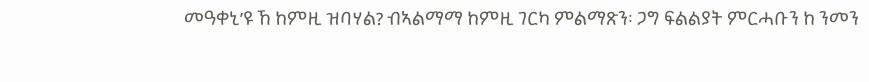መዓቀኒ’ዩ ኸ ከምዚ ዝባሃል? ብኣልማማ ከምዚ ገርካ ምልማጽን፡ ጋግ ፍልልያት ምርሓቡን ከ ንመን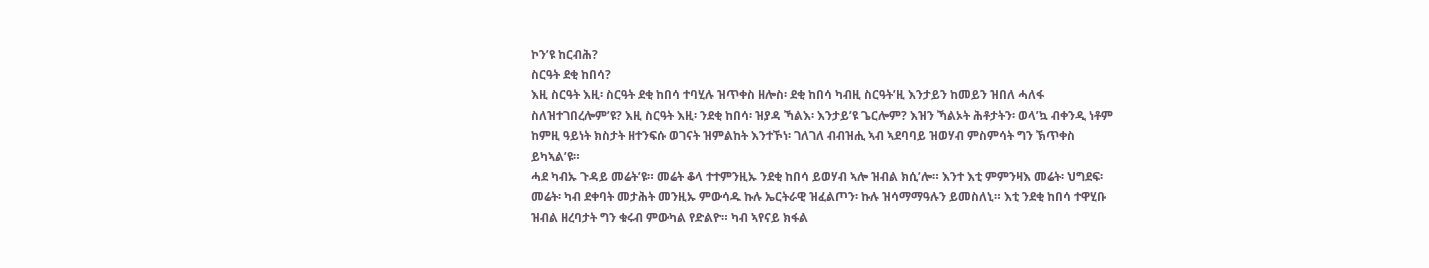ኮን’ዩ ከርብሕ?
ስርዓት ደቂ ከበሳ?
እዚ ስርዓት እዚ፡ ስርዓት ደቂ ከበሳ ተባሂሉ ዝጥቀስ ዘሎስ፡ ደቂ ከበሳ ካብዚ ስርዓት’ዚ እንታይን ከመይን ዝበለ ሓለፋ ስለዝተገበረሎም’ዩ? እዚ ስርዓት እዚ፡ ንደቂ ከበሳ፡ ዝያዳ ኻልእ፡ እንታይ’ዩ ጌርሎም? እዝን ኻልኦት ሕቶታትን፡ ወላ’ኳ ብቀንዲ ነቶም ከምዚ ዓይነት ክስታት ዘተንፍሱ ወገናት ዝምልከት እንተኾነ፡ ገለገለ ብብዝሒ ኣብ ኣደባባይ ዝወሃብ ምስምሳት ግን ኽጥቀስ ይካኣል’ዩ።
ሓደ ካብኡ ጉዳይ መሬት’ዩ። መሬት ቆላ ተተምንዚኡ ንደቂ ከበሳ ይወሃብ ኣሎ ዝብል ክሲ’ሎ። እንተ እቲ ምምንዛእ መሬት፡ ህግደፍ፡ መሬት፡ ካብ ደቀባት መታሕት መንዚኡ ምውሳዱ ኩሉ ኤርትራዊ ዝፈልጦን፡ ኩሉ ዝሳማማዓሉን ይመስለኒ። እቲ ንደቂ ከበሳ ተዋሂቡ ዝብል ዘረባታት ግን ቁሩብ ምውካል የድልዮ። ካብ ኣየናይ ክፋል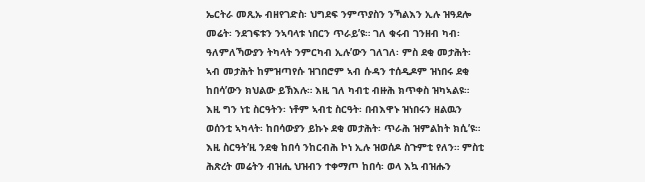ኤርትራ መጺኡ ብዘየገድስ፡ ህግደፍ ንምጥያስን ንኻልእን ኢሉ ዝዓደሎ መሬት፡ ንደገፍቱን ንኣባላቱ ነበርን ጥራይ’ዩ። ገለ ቁሩብ ገንዘብ ካብ፡ ዓለምለኻውያን ትካላት ንምርካብ ኢሉ’ውን ገለገለ፡ ምስ ደቂ መታሕት፡ ኣብ መታሕት ከምዝጣየሱ ዝገበሮም ኣብ ሱዳን ተሰዲዶም ዝነበሩ ደቂ ከበሳ’ውን ክህልው ይኽእሉ። እዚ ገለ ካብቲ ብዙሕ ክጥቀስ ዝካኣልዩ። እዚ ግን ነቲ ስርዓትን፡ ነቶም ኣብቲ ስርዓት፡ በብእዋኑ ዝነበሩን ዘልዉን ወሰንቲ ኣካላት፡ ከበሳውያን ይኩኑ ደቂ መታሕት፡ ጥራሕ ዝምልከት ክሲ’ዩ። እዚ ስርዓት’ዚ ንደቂ ከበሳ ንከርብሕ ኮነ ኢሉ ዝወሰዶ ስጉምቲ የለን። ምስቲ ሕጽረት መሬትን ብዝሒ ህዝብን ተቀማጦ ከበሳ፡ ወላ እኳ ብዝሑን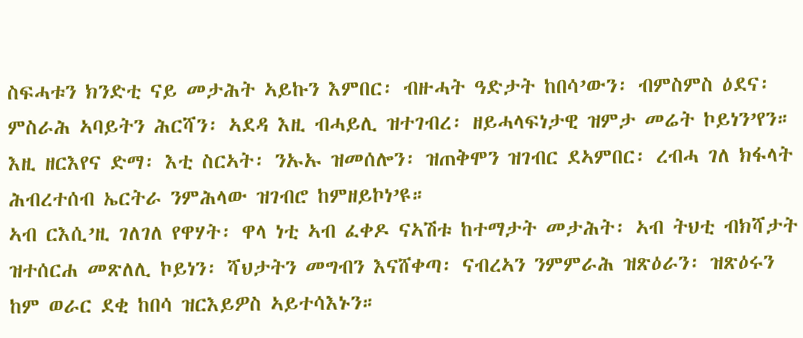ስፍሓቱን ክንድቲ ናይ መታሕት ኣይኩን እምበር፡ ብዙሓት ዓድታት ከበሳ’ውን፡ ብምስምስ ዕደና፡ ምስራሕ ኣባይትን ሕርሻን፡ ኣደዳ እዚ ብሓይሊ ዝተገብረ፡ ዘይሓላፍነታዊ ዝምታ መሬት ኮይነን’የን። እዚ ዘርእየና ድማ፡ እቲ ስርኣት፡ ንኡኡ ዝመሰሎን፡ ዝጠቅሞን ዝገብር ደኣምበር፡ ረብሓ ገለ ክፋላት ሕብረተሰብ ኤርትራ ንምሕላው ዝገብሮ ከምዘይኮነ’ዩ።
ኣብ ርእሲ’ዚ ገለገለ የዋሃት፡ ዋላ ነቲ ኣብ ፈቀዶ ናኣሽቱ ከተማታት መታሕት፡ ኣብ ትህቲ ብክሻታት ዝተሰርሐ መጽለሊ ኮይነን፡ ሻህታትን መግብን እናሸቀጣ፡ ናብረኣን ንምምራሕ ዝጽዕራን፡ ዝጽዕሩን ከም ወራር ደቂ ከበሳ ዝርእይዎስ ኣይተሳእኑን።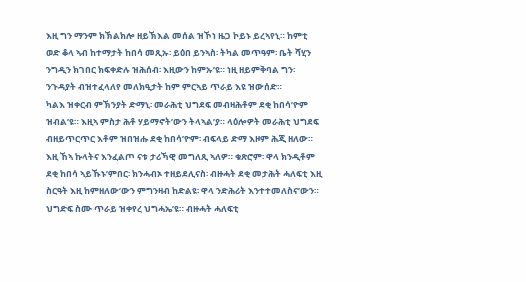እዚ ግን ማንም ክኽልክሎ ዘይኽእል መሰል ዝኾነ ዜጋ ኮይኑ ይረኣየኒ። ከምቲ ወድ ቆላ ኣብ ከተማታት ከበሳ መጺኡ፡ ይዕበ ይንኣስ፡ ትካል መጥዓም፡ ቤት ሻሂን ንግዲን ክገበር ክፍቀድሉ ዝሕሰብ፡ እዚውን ከምኡ’ዩ። ነዚ ዘይምቅባል ግን፡ ንጉዳያት ብዝተፈላለየ መለክዒታት ከም ምርኣይ ጥራይ እዩ ዝውሰድ።
ካልእ ዝቀርብ ምኽንያት ድማኒ፡ መራሕቲ ህግደፍ መብዛሕቶም ደቂ ከበሳ’ዮም ዝብል’ዩ። እዚኣ ምስታ ሕቶ ሃይማኖት’ውን ትላኣል’ያ። ላዕሎዎት መራሕቲ ህግደፍ ብዘይጥርጥር እቶም ዝበዝሑ ደቂ ከበሳ’ዮም፡ ብፍላይ ድማ እዞም ሕጂ ዘለው። እዚ ኸኣ ኩላትና እንፈልጦ ናቱ ታሪኻዊ መግለጺ ኣለዎ። ቁጽሮም፡ ዋላ ክንዲቶም ደቂ ከበሳ ኣይኹኑ’ምበር፡ ክንሓብኦ ተዘይደሊናስ፡ ብዙሓት ደቂ መታሕት ሓለፍቲ እዚ ስርዓት እዚ ከምዘለው’ውን ምግንዛብ ከድልዩ፡ ዋላ ንድሕሪት እንተተመለስና’ውን። ህግድፍ ስሙ ጥራይ ዝቀየረ ህግሓኤ’ዩ። ብዙሓት ሓለፍቲ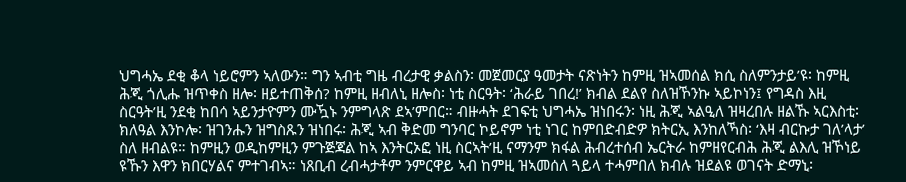ህግሓኤ ደቂ ቆላ ነይሮምን ኣለውን። ግን ኣብቲ ግዜ ብረታዊ ቃልስን፡ መጀመርያ ዓመታት ናጽነትን ከምዚ ዝኣመሰል ክሲ ስለምንታይ’ዩ፡ ከምዚ ሕጂ ጎሊሑ ዝጥቀስ ዘሎ፡ ዘይተጠቅሰ? ከምዚ ዘብለኒ ዘሎስ፡ ነቲ ስርዓት፡ ‘ሕራይ ገበረ!’ ክብል ደልየ ስለዝኾንኩ ኣይኮነን፤ የግዳስ እዚ ስርዓት’ዚ ንደቂ ከበሳ ኣይንታዮምን ሙዃኑ ንምግላጽ ደኣ’ምበር። ብዙሓት ደገፍቲ ህግሓኤ ዝነበሩን፡ ነዚ ሕጂ ኣልዒለ ዝዛረበሉ ዘልኹ ኣርእስቲ፡ ክለዓል እንኮሎ፡ ዝገንሑን ዝግስጹን ዝነበሩ፡ ሕጂ ኣብ ቅድመ ግንባር ኮይኖም ነቲ ነገር ከምበድብድዎ ክትርኢ እንከለኻስ፡ ‘እዛ ብርኩታ ገለ’ላታ’ ስለ ዘብልዩ። ከምዚን ወዲከምዚን ምጉጅጃል ከኣ እንትርኦፎ ነዚ ስርኣት’ዚ ናማንም ክፋል ሕብረተሰብ ኤርትራ ከምዘየርብሕ ሕጂ ልእሊ ዝኾነይ ዩኹን እዋን ክበርሃልና ምተገብኣ። ነጸቢብ ረብሓታቶም ንምርዋይ ኣብ ከምዚ ዝኣመሰለ ጓይላ ተሓምበለ ክብሉ ዝደልዩ ወገናት ድማኒ፡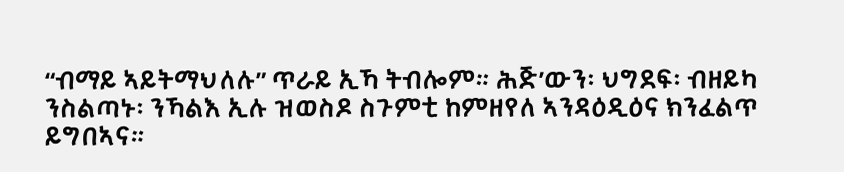“ብማይ ኣይትማህለሉ” ጥራይ ኢኻ ትብሎም። ሕጅ’ውን፡ ህግደፍ፡ ብዘይካ ንስልጣኑ፡ ንኻልእ ኢሉ ዝወስዶ ስጉምቲ ከምዘየለ ኣንዳዕዲዕና ክንፈልጥ ይግበኣና።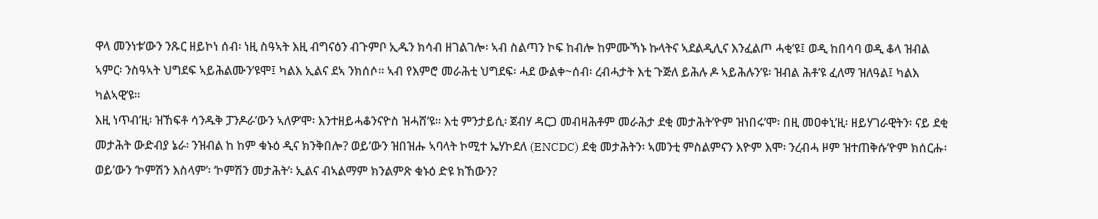ዋላ መንነቱ’ውን ንጹር ዘይኮነ ሰብ፡ ነዚ ስዓኣት እዚ ብግናዕን ብጉምቦ ኢዱን ክሳብ ዘገልገሎ፡ ኣብ ስልጣን ኮፍ ከብሎ ከምሙኻኑ ኩላትና ኣደልዲሊና እንፈልጦ ሓቂ’ዩ፤ ወዲ ከበሳባ ወዲ ቆላ ዝብል ኣምር፡ ንስዓኣት ህግደፍ ኣይሕልሙን’ዩሞ፤ ካልእ ኢልና ደኣ ንክሰሶ። ኣብ የእምሮ መራሕቲ ህግደፍ፡ ሓደ ውልቀ~ሰብ፡ ረብሓታት እቲ ጉጅለ ይሕሉ ዶ ኣይሕሉን’ዩ፡ ዝብል ሕቶ’ዩ ፈለማ ዝለዓል፤ ካልእ ካልኣዊ’ዩ።
እዚ ነጥብ’ዚ፡ ዝኸፍቶ ሳንዱቅ ፓንዶራ’ውን ኣለዎ’ሞ፡ እንተዘይሓቆንናዮስ ዝሓሸ’ዩ። እቲ ምንታይሲ፡ ጀብሃ ዳርጋ መብዛሕቶም መራሕታ ደቂ መታሕት’ዮም ዝነበሩ’ሞ፡ በዚ መዐቀኒ’ዚ፡ ዘይሃገራዊትን፡ ናይ ደቂ መታሕት ውድብያ ኔራ፡ ንዝብል ከ ከም ቁኑዕ ዲና ክንቅበሎ? ወይ’ውን ዝበዝሑ ኣባላት ኮሚተ ኤሃኮደለ (ENCDC) ደቂ መታሕትን፡ ኣመንቲ ምስልምናን እዮም እሞ፡ ንረብሓ ዞም ዝተጠቅሱ’ዮም ክሰርሑ፡ ወይ’ውን ‘ኮምሽን እስላም’፡ ‘ኮምሽን መታሕት’፡ ኢልና ብኣልማም ክንልምጽ ቁኑዕ ድዩ ክኸውን?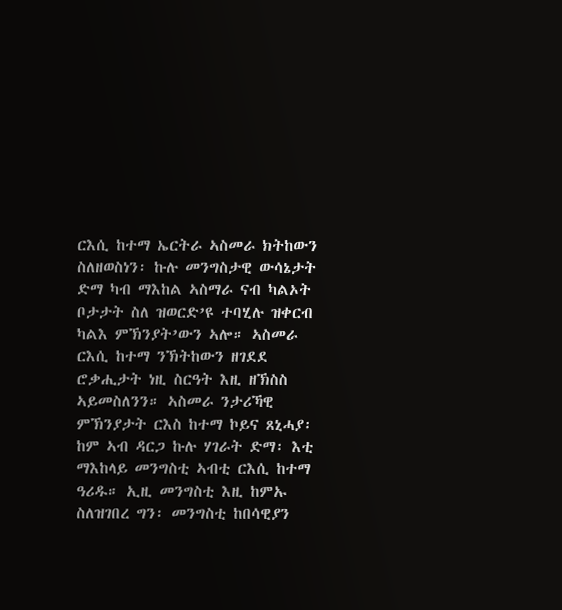ርእሲ ከተማ ኤርትራ ኣስመራ ክትከውን ስለዘወስነን፡ ኩሉ መንግስታዊ ውሳኔታት ድማ ካብ ማእከል ኣስማራ ናብ ካልኦት ቦታታት ስለ ዝወርድ’ዩ ተባሂሉ ዝቀርብ ካልእ ምኽንያት’ውን ኣሎ። ኣስመራ ርእሲ ከተማ ንኽትከውን ዘገደደ ሮቃሒታት ነዚ ስርዓት እዚ ዘኽስስ ኣይመስለንን። ኣስመራ ንታሪኻዊ ምኽንያታት ርእስ ከተማ ኮይና ጸኒሓያ፡ ከም ኣብ ዳርጋ ኩሉ ሃገራት ድማ፡ እቲ ማእከላይ መንግስቲ ኣብቲ ርእሲ ከተማ ዓሪዱ። ኢዚ መንግስቲ እዚ ከምኡ ስለዝገበረ ግን፡ መንግስቲ ከበሳዊያን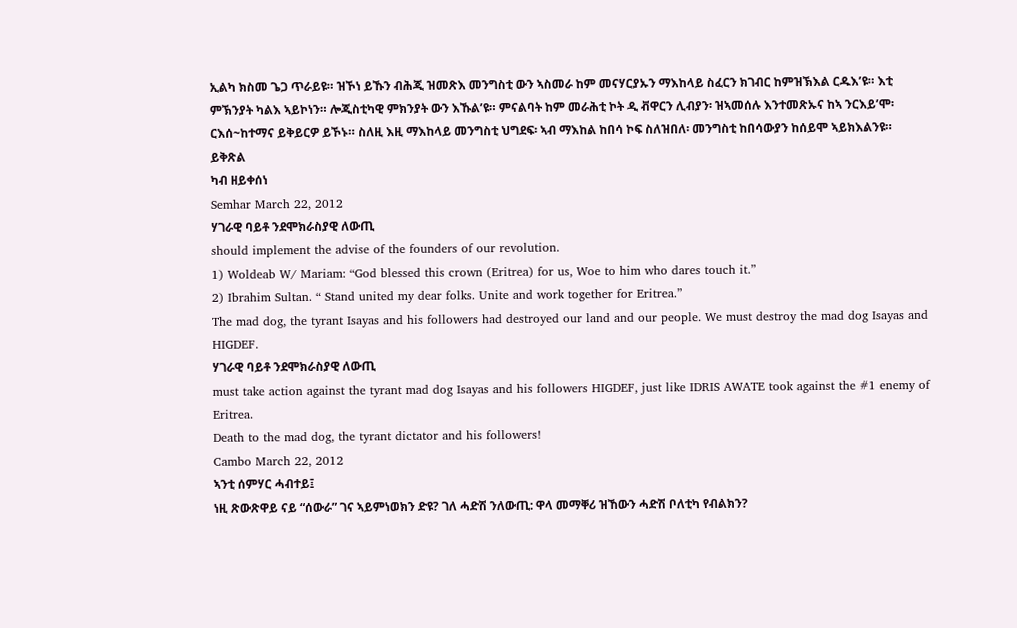ኢልካ ክስመ ጌጋ ጥራይዩ። ዝኾነ ይኹን ብሕጂ ዝመጽእ መንግስቲ ውን ኣስመራ ከም መናሃርያኡን ማእከላይ ስፈርን ክገብር ከምዝኽእል ርዱእ’ዩ። እቲ ምኽንያት ካልእ ኣይኮነን። ሎጂስቲካዊ ምክንያት ውን እኹል’ዩ። ምናልባት ከም መራሕቲ ኮት ዲ ቭዋርን ሊብያን፡ ዝኣመሰሉ እንተመጽኡና ከኣ ንርእይ’ሞ፡ ርእሰ~ከተማና ይቅይርዎ ይኾኑ። ስለዚ እዚ ማእከላይ መንግስቲ ህግደፍ፡ ኣብ ማእከል ከበሳ ኮፍ ስለዝበለ፡ መንግስቲ ከበሳውያን ከሰይሞ ኣይክእልንዩ።
ይቅጽል
ካብ ዘይቀሰነ
Semhar March 22, 2012
ሃገራዊ ባይቶ ንደሞክራስያዊ ለውጢ
should implement the advise of the founders of our revolution.
1) Woldeab W/ Mariam: “God blessed this crown (Eritrea) for us, Woe to him who dares touch it.”
2) Ibrahim Sultan. “ Stand united my dear folks. Unite and work together for Eritrea.”
The mad dog, the tyrant Isayas and his followers had destroyed our land and our people. We must destroy the mad dog Isayas and HIGDEF.
ሃገራዊ ባይቶ ንደሞክራስያዊ ለውጢ
must take action against the tyrant mad dog Isayas and his followers HIGDEF, just like IDRIS AWATE took against the #1 enemy of Eritrea.
Death to the mad dog, the tyrant dictator and his followers!
Cambo March 22, 2012
ኣንቲ ሰምሃር ሓብተይ፤
ነዚ ጽውጽዋይ ናይ “ሰውራ” ገና ኣይምነወክን ድዩ? ገለ ሓድሽ ንለውጢ: ዋላ መማቐሪ ዝኸውን ሓድሽ ቦለቲካ የብልክን?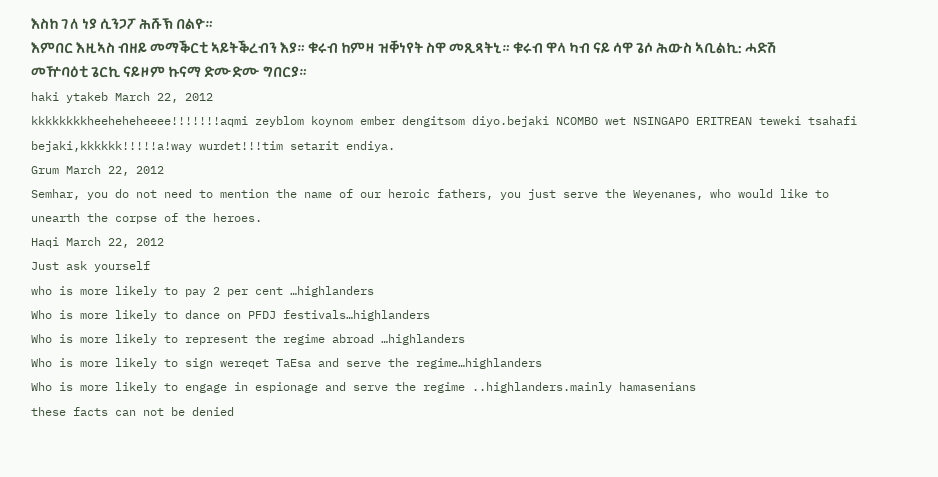እስከ ገለ ነያ ሲንጋፖ ሕሹኽ በልዮ።
እምበር እዚኣስ ብዘይ መማቕርቲ ኣይትቕረብን እያ። ቁሩብ ከምዛ ዝቐነየት ስዋ መጺጻትኒ። ቁሩብ ዋላ ካብ ናይ ሳዋ ጌሶ ሕውስ ኣቢልኪ: ሓድሽ መዅባዕቲ ጌርኪ ናይዞም ኩናማ ድሙድሙ ግበርያ።
haki ytakeb March 22, 2012
kkkkkkkkheeheheheeee!!!!!!!aqmi zeyblom koynom ember dengitsom diyo.bejaki NCOMBO wet NSINGAPO ERITREAN teweki tsahafi bejaki,kkkkkk!!!!!a!way wurdet!!!tim setarit endiya.
Grum March 22, 2012
Semhar, you do not need to mention the name of our heroic fathers, you just serve the Weyenanes, who would like to unearth the corpse of the heroes.
Haqi March 22, 2012
Just ask yourself
who is more likely to pay 2 per cent …highlanders
Who is more likely to dance on PFDJ festivals…highlanders
Who is more likely to represent the regime abroad …highlanders
Who is more likely to sign wereqet TaEsa and serve the regime…highlanders
Who is more likely to engage in espionage and serve the regime ..highlanders.mainly hamasenians
these facts can not be denied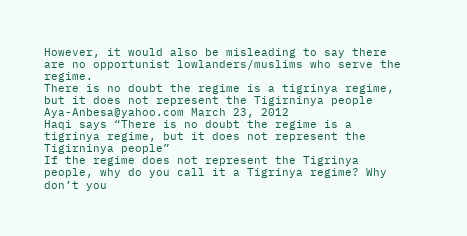However, it would also be misleading to say there are no opportunist lowlanders/muslims who serve the regime.
There is no doubt the regime is a tigrinya regime, but it does not represent the Tigirninya people
Aya-Anbesa@yahoo.com March 23, 2012
Haqi says “There is no doubt the regime is a tigrinya regime, but it does not represent the Tigirninya people”
If the regime does not represent the Tigrinya people, why do you call it a Tigrinya regime? Why don’t you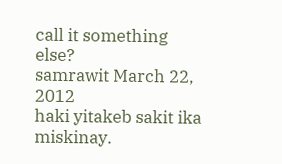call it something else?
samrawit March 22, 2012
haki yitakeb sakit ika miskinay.